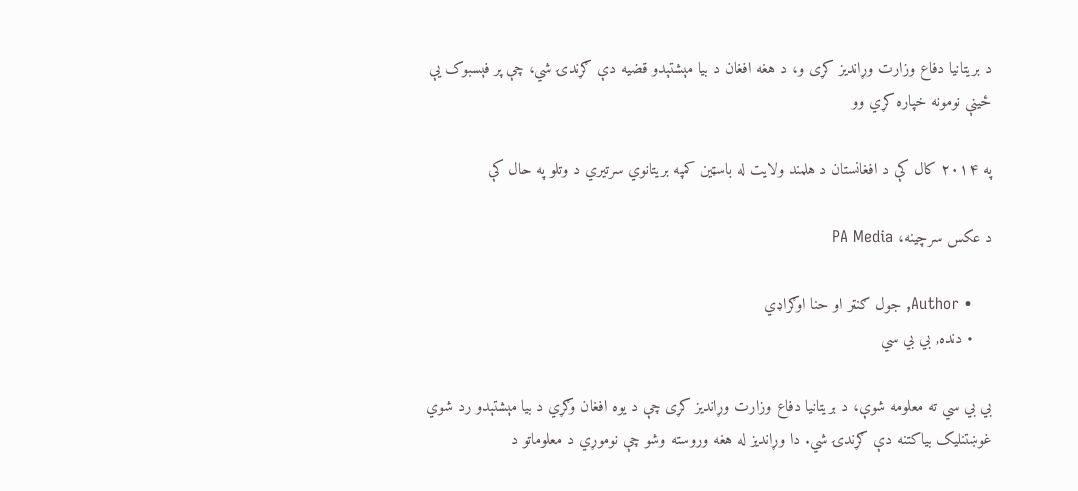د بریتانیا دفاع وزارت وړاندیز کړی و، د هغه افغان د بیا مېشتېدو قضیه دې ګړندۍ شي، چې پر فېسبوک یې ځینې نومونه خپاره کړي وو

په ۲۰۱۴ کال کې د افغانستان د هلمند ولایت له باسټین کمپه بریتانوي سرتیري د وتلو په حال کې

د عکس سرچینه، PA Media

    • Author, جول ګنټر او حنا اوګراډي
    • دنده, بي بي سي

بي بي سي ته معلومه شوې، د بریتانیا دفاع وزارت وړاندیز کړی چې د یوه افغان وګړي د بیا مېشتېدو رد شوي غوښتنلیک بیاکتنه دې ګړندۍ شي. دا وړاندیز له هغه وروسته وشو چې نوموړي د معلوماتو د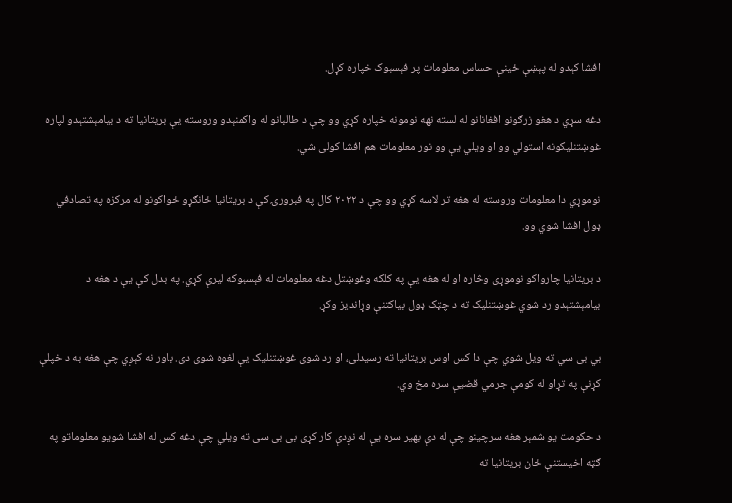افشا کېدو له پېښې ځینې حساس معلومات پر فېسبوک خپاره کړل.

دغه سړي د هغو زرګونو افغانانو له لسته نهه نومونه خپاره کړي وو چې د طالبانو له واکمنېدو وروسته یې بریتانیا ته د بیامېشتېدو لپاره غوښتنلیکونه استولي وو او ویلي یې وو نور معلومات هم افشا کولی شي.

نوموړي دا معلومات وروسته له هغه تر لاسه کړي وو چې د ۲۰۲۲ کال په فبرورۍ کې د بریتانیا ځانګړو ځواکونو له مرکزه په تصادفي ډول افشا شوي وو.

د بریتانیا چارواکو نوموړی وڅاره او له هغه یې په کلکه وغوښتل دغه معلومات له فېسبوکه لیرې کړي. په بدل کې یې د هغه د بیامېشتېدو رد شوي غوښتنلیک ته د چټک ډول بیاکتنې وړاندیز وکړ.

بي بی سي ته ویل شوي چې دا کس اوس بریتانیا ته رسیدلی، او رد شوی غوښتنلیک یې لغوه شوی دی. باور نه کېږي چې هغه به د خپلې کړنې په تړاو له کومې جرمي قضیې سره مخ وي.

د حکومت یو شمېر هغه سرچینو چې له دې بهیر سره یې له نږدې کار کړی بی ‌بی‌ سی ته ویلي چې دغه کس له افشا شویو معلوماتو په ګټه اخیستنې ځان بریتانیا ته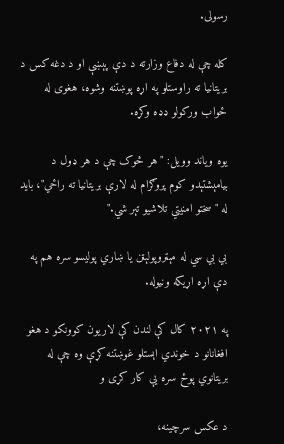رسولی.

کله چې له دفاع وزارته د دې پېښې او د دغه کس د بریتانیا ته راوستلو په اړه پوښتنه وشوه، هغوی له ځواب ورکولو ډډه وکړه.

یوه ویاند وویل: "هر څوک چې د هر ډول د بیامېشتېدو کوم پروګرام له لارې بریتانیا ته راځي"، باید له "سختو امنیتي تلاشیو تېر شي."

بي ‌بي‌ سي له مېټروپولېټن یا ښاري پولیسو سره هم په دې اړه اړیکه ونیوله.

په ۲۰۲۱ کال کې لندن کې لاریون کوونکو د هغو افغانانو د خوندي اېستلو غوښتنه کړې وه چې له بریتانوي پوځ سره یې کار کړی و

د عکس سرچینه،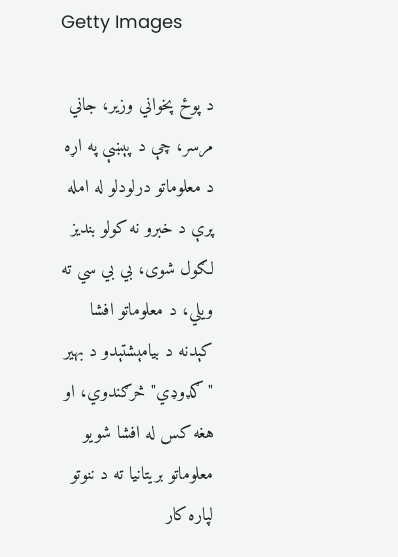Getty Images

د پوځ پخواني وزیر، جاني مرسر، چې د پېښې په اړه د معلوماتو درلودلو له امله پرې د خبرو نه کولو بندیز لګول شوی، بي بي سي ته ویلي، د معلوماتو افشا کېدنه د بیامېشتېدو د بهیر "ګډوډي" څرګندوي، او هغه کس له افشا شویو معلوماتو بریتانیا ته د ننوتو لپاره کار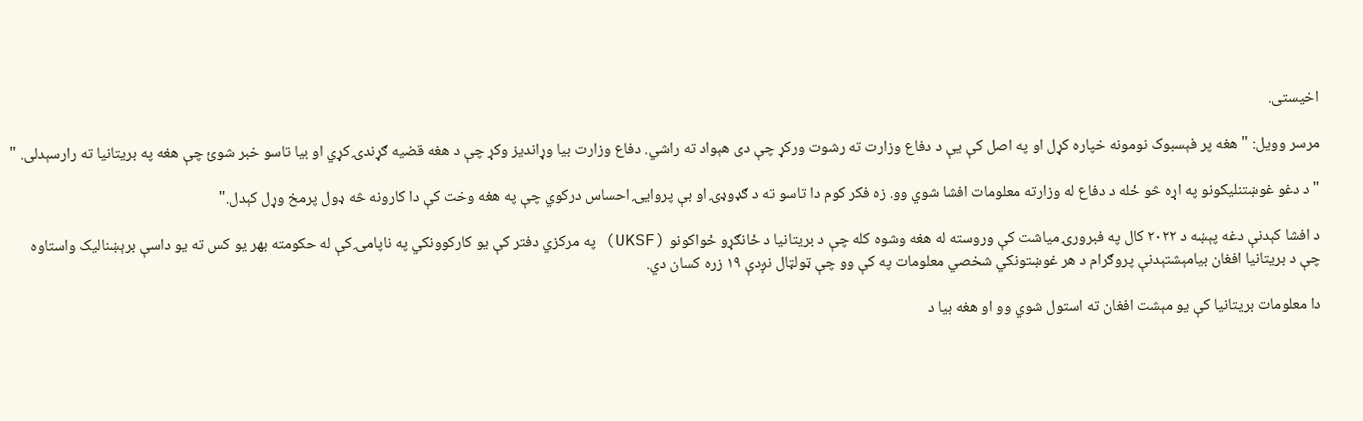اخیستی.

مرسر وویل: "هغه پر فېسبوک نومونه خپاره کړل او په اصل کې یې د دفاع وزارت ته رشوت ورکړ چې دی هېواد ته راشي. دفاع وزارت بیا وړاندیز وکړ چې د هغه قضیه ګړندۍ کړي او بیا تاسو خبر شوئ چې هغه په بریتانیا ته رارسېدلی. "

"د دغو غوښتنلیکونو په اړه څو ځله د دفاع له وزارته معلومات افشا شوي وو. زه فکر کوم دا تاسو ته د ګډوډۍ او بې پروایۍ احساس درکوي چې په هغه وخت کې دا کارونه څه ډول پرمخ وړل کېدل."

د افشا کېدنې دغه پېښه د ۲۰۲۲ کال په فبرورۍ میاشت کې وروسته له هغه وشوه کله چې د بریتانیا د ځانګړو ځواکونو (UKSF) په مرکزي دفتر کې یو کارکوونکي په ناپامۍ کې له حکومته بهر یو کس ته یو داسې برېښنالیک واستاوه چې د بریتانیا افغان بیامېشتېدنې پروګرام د هر غوښتونکي شخصي معلومات په کې وو چې ټولټال نږدې ۱۹ زره کسان دي.

دا معلومات بریتانیا کې یو مېشت افغان ته استول شوي وو او هغه بیا د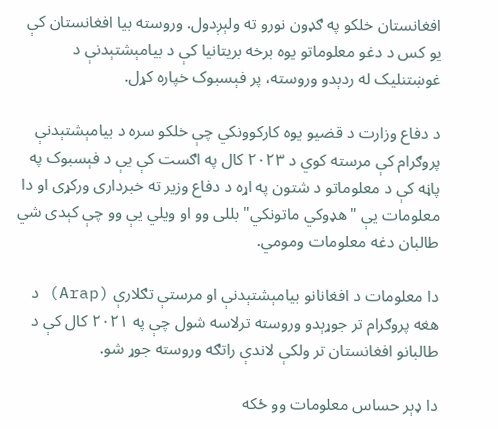افغانستان خلکو په ګډون نورو ته ولېږدول. وروسته بیا افغانستان کې یو کس د دغو معلوماتو یوه برخه بریتانیا کې د بیامېشتېدنې د غوښتنلیک له ردېدو وروسته، پر فېسبوک خپاره کړل.

د دفاع وزارت د قضیو یوه کارکوونکي چې خلکو سره د بیامېشتېدنې پروګرام کې مرسته کوي د ۲۰۲۳ کال په اګست کې یې د فېسبوک په پاڼه کې د معلوماتو د شتون په اړه د دفاع وزیر ته خبرداری ورکړی او دا معلومات یې "هډوکي ماتونکي" بللی وو او ویلي یې وو چې کېدی شي طالبان دغه معلومات ومومي.

دا معلومات د افغانانو بیامېشتېدنې او مرستې تګلارې (Arap) د هغه پروګرام تر جوړېدو وروسته ترلاسه شول چې په ۲۰۲۱ کال کې د طالبانو افغانستان تر ولکې لاندې راتګه وروسته جوړ شو.

دا ډېر حساس معلومات وو ځکه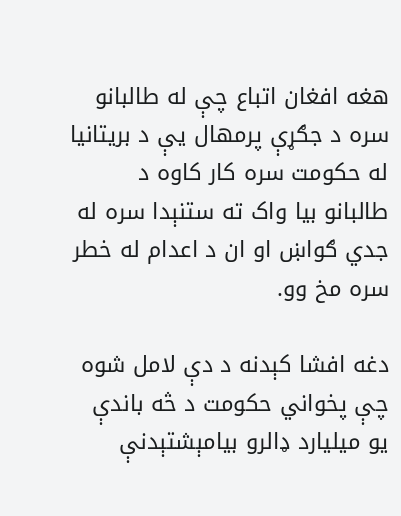هغه افغان اتباع چې له طالبانو سره د جګړې پرمهال یې د بریتانیا له حکومت سره کار کاوه د طالبانو بیا واک ته ستنېدا سره له جدي ګواښ او ان د اعدام له خطر سره مخ وو.

دغه افشا کېدنه د دې لامل شوه چې پخواني حکومت د څه باندې یو میلیارد ډالرو بیامېشتېدنې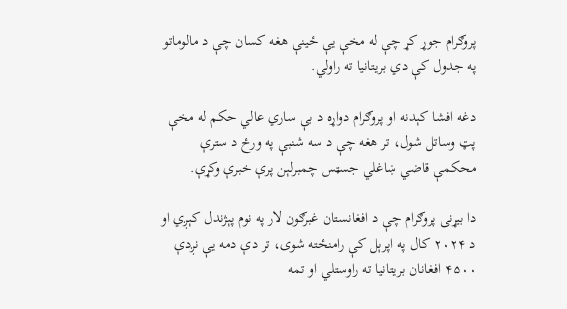پروګرام جوړ کړ چې له مخې یې ځینې هغه کسان چې د مالوماتو په جدول کې دي بریتانیا ته راولي.

دغه افشا کېدنه او پروګرام دواړه د بې ساري عالي حکم له مخې پټ وساتل شول، تر هغه چې د سه شنبې په ورځ د سترې محکمې قاضي ښاغلي جسټس چمبرلېن پرې خبرې وکړې.

دا بیړنی پروګرام چې د افغانستان غبرګون لار په نوم پېژندل کېږي او د ۲۰۲۴ کال په اپرېل کې رامنځته شوی، تر دې دمه یې نږدې ۴۵۰۰ افغانان بریتانیا ته راوستلي او تمه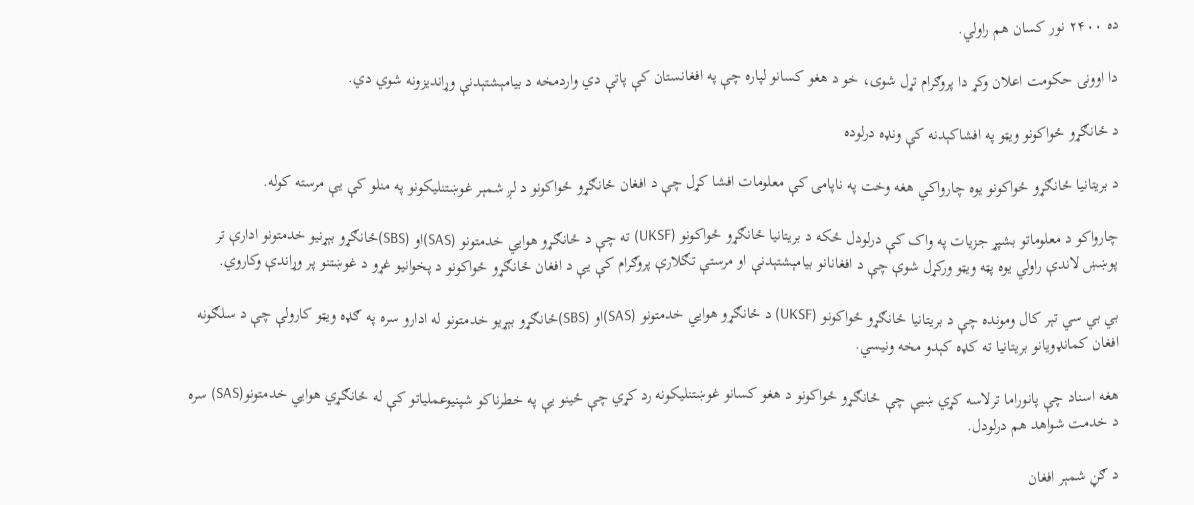ده ۲۴۰۰ نور کسان هم راولي.

دا اوونۍ حکومت اعلان وکړ دا پروګرام تړل شوی، خو د هغو کسانو لپاره چې په افغانستان کې پاتې دي واردمخه د بیامېشتېدنې وړاندیزونه شوي دي.

د ځانګړو ځواکونو ویټو په افشاکېدنه کې ونډه درلوده

د بریتانیا ځانګړو ځواکونو یوه چارواکي هغه وخت په ناپامۍ کې معلومات افشا کړل چې د افغان ځانګړو ځواکونو د لږ شمېر غوښتنلیکونو په منلو کې یې مرسته کوله.

چارواکو د معلوماتو بشپړ جزیات په واک کې درلودل ځکه د بریتانیا ځانګړو ځواکونو (UKSF) ته چې د ځانګړو هوايي خدمتونو (SAS)او (SBS)ځانګړو بېړنیو خدمتونو ادارې تر پوښښ لاندې راولي یوه پټه ویټو ورکړل شوې چې د افغانانو بیامېشتېدنې او مرستې تګلارې پروګرام کې یې د افغان ځانګړو ځواکونو د پخوانیو غړو د غوښتنو پر وړاندې وکاروي.

بي بي سي تېر کال ومونده چې د بریتانیا ځانګړو ځواکونو (UKSF) د ځانګړو هوايي خدمتونو (SAS)او (SBS)ځانګړو بېړیو خدمتونو له ادارو سره په ګډه ويټو کارولې چې د سلګونه افغان کمانډویانو بریتانیا ته کډه کېدو مخه ونیسي.

هغه اسناد چې پانوراما ترلاسه کړي ښیې چې ځانګړو ځواکونو د هغو کسانو غوښتنلیکونه رد کړي چې ځینو یې په خطرناکو شپنیوعملیاتو کې له ځانګړي هوايي خدمتونو(SAS) سره د خدمت شواهد هم درلودل.

د ګڼ شمېر افغان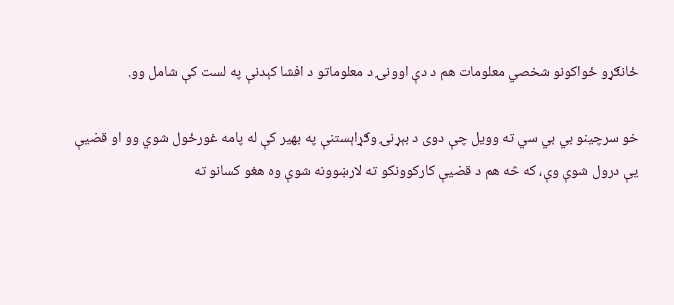ځانګړو ځواکونو شخصي معلومات هم د دې اوونۍ د معلوماتو د افشا کېدنې په لست کې شامل وو.

خو سرچینو بي بي سي ته وویل چې دوی د بېړنۍ وګړاېستنې په بهیر کې له پامه غورځول شوي وو او قضیې یې درول شوې وې، که څه هم د قضیې کارکوونکو ته لارښوونه شوې وه هغو کسانو ته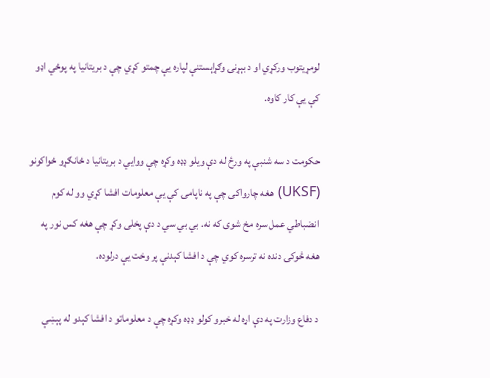لومړیتوب ورکړي او د بېړنۍ وګړاېستنې لپاره یې چمتو کړي چې د بریتانیا په پوځي اډو کې یې کار کاوه.

حکومت د سه شنبې په ورځ له دې ویلو ډډه وکړه چې ووايي د بریتانیا د ځانګړو ځواکونو (UKSF) هغه چارواکی چې په ناپامۍ کې یې معلومات افشا کړي وو له کوم انضباطي عمل سره مخ شوی که نه. بي بي سي د دې پخلی وکړ چې هغه کس نور په هغه څوکۍ دنده نه ترسره کوي چې د افشا کېدنې پر وخت یې درلوده.

د دفاع وزارت په دې اړه له خبرو کولو ډډه وکړه چې د معلوماتو د افشا کېدو له پېښې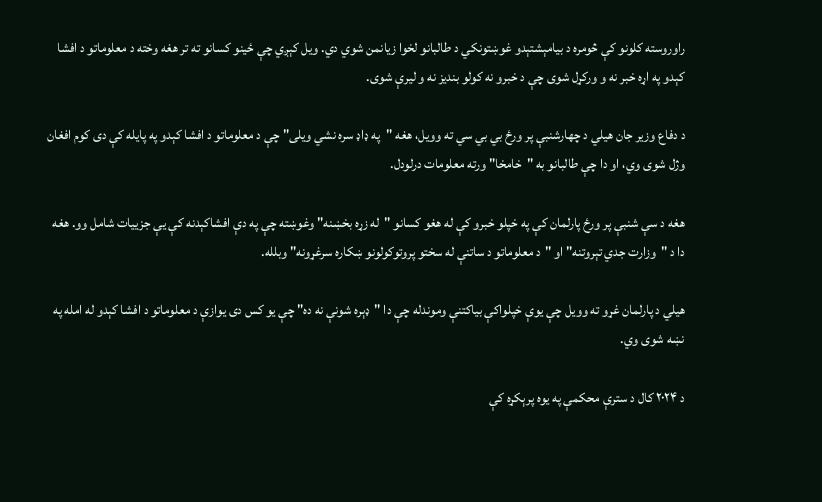راوروسته کلونو کې څومره د بیامېشتېدو غوښتونکي د طالبانو لخوا زیانمن شوي دي. ویل کېږي چې ځینو کسانو ته تر هغه وخته د معلوماتو د افشا کېدو په اړه خبر نه و ورکړل شوی چې د خبرو نه کولو بندیز نه و لیرې شوی.

د دفاع وزیر جان هیلي د چهارشنبې پر ورځ بي بي سي ته وویل، هغه "په ډاډ سره نشي ویلی" چې د معلوماتو د افشا کېدو په پایله کې دی کوم افغان وژل شوی وي، او دا چې طالبانو به "خامخا" ورته معلومات درلودل.

هغه د سې شنبې پر ورځ پارلمان کې په خپلو خبرو کې له هغو کسانو "له زړه بخښنه" وغوښته چې په دې افشاکېدنه کې یې جزییات شامل وو. هغه دا د "وزارت جدي تېروتنه" او "د معلوماتو د ساتنې له سختو پروتوکولونو ښکاره سرغړونه" وبلله.

هیلي د پارلمان غړو ته وویل چې یوې خپلواکې بیاکتنې وموندله چې دا "ډېره شونې نه ده" چې یو کس دی یوازې د معلوماتو د افشا کېدو له امله په نښه شوی وي.

د ۲۰۲۴ کال د سترې محکمې په یوه پرېکړه کې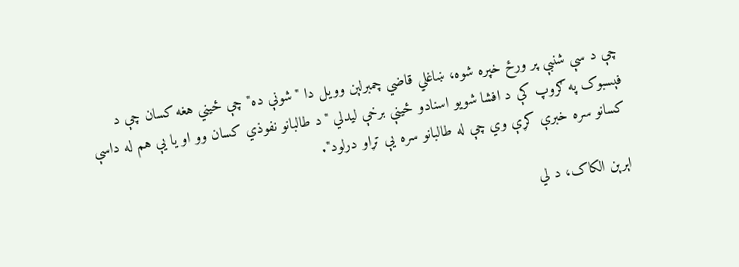چې د سې شنبې پر ورځ خپره شوه، ښاغلي قاضي چمبرلېن وویل دا "شونې ده" چې ځیني هغه کسان چې د فېسبوک په ګروپ کې د افشا شويو اسنادو ځینې برخې لیدلي "د طالبانو نفوذي کسان وو او یا یې هم له داسې کسانو سره خبرې کړې وي چې له طالبانو سره یې تړاو درلود".

اېرېن الکاک، د لي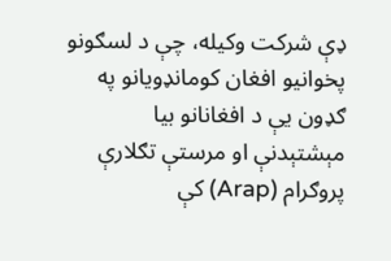ډې شرکت وکیله، چې د لسګونو پخوانیو افغان کومانډویانو په ګډون یې د افغانانو بیا مېشتېدنې او مرستې تګلارې پروګرام (Arap) کې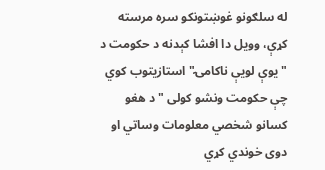له سلګونو غوښتونکو سره مرسته کړې، وویل دا افشا کېدنه د حکومت د "یوې لویې ناکامۍ" استازیتوب کوي چې حکومت ونشو کولی "د هغو کسانو شخصي معلومات وساتي او دوی خوندي کړي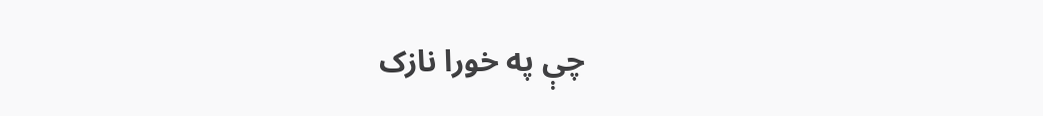چې په خورا نازک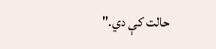حالت کې دي."